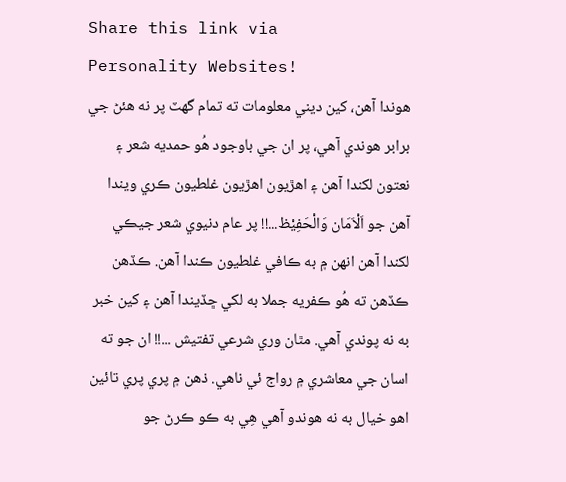Share this link via
Personality Websites!
هوندا آهن، کين ديني معلومات ته تمام گهٽ پر نه هئڻ جي برابر هوندي آهي، پر ان جي باوجود هُو حمديه شعر ۽ نعتون لکندا آهن ۽ اهڙيون اهڙيون غلطيون ڪري ويندا آهن جو اَلْاَمَان وَالْحَفِیْظ...!! پر عام دنيوي شعر جيڪي لکندا آهن انهن ۾ به ڪافي غلطيون ڪندا آهن. ڪڏهن ڪڏهن ته هُو ڪفريه جملا به لکي ڇڏيندا آهن ۽ کين خبر به نه پوندي آهي. مٿان وري شرعي تفتيش ...!! ان جو ته اسان جي معاشري ۾ رواج ئي ناهي. ذهن ۾ پري پري تائين اهو خيال به نه هوندو آهي هِي به ڪو ڪرڻ جو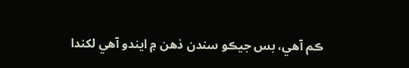ڪم آهي، بس جيڪو سندن ذهن ۾ ايندو آهي لکندا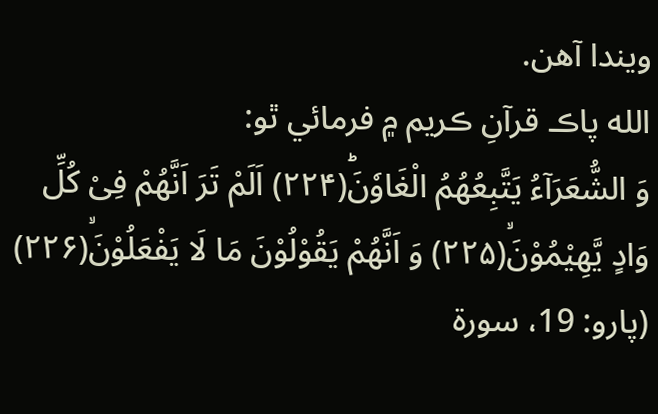ويندا آهن.
الله پاڪ قرآنِ ڪريم ۾ فرمائي ٿو:
وَ الشُّعَرَآءُ یَتَّبِعُهُمُ الْغَاوٗنَؕ(۲۲۴) اَلَمْ تَرَ اَنَّهُمْ فِیْ كُلِّ وَادٍ یَّهِیْمُوْنَۙ(۲۲۵) وَ اَنَّهُمْ یَقُوْلُوْنَ مَا لَا یَفْعَلُوْنَۙ(۲۲۶)
(پارو: 19، سورة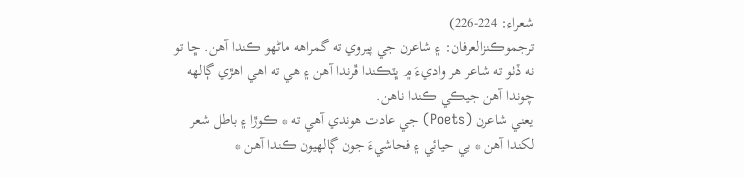شعراء: 224-226)
ترجموڪنزالعرفان: ۽ شاعرن جي پيروي ته گمراهه ماڻهو ڪندا آهن. ڇا تو نه ڏٺو ته شاعر هر واديءَ ۾ ڀٽڪندا ڦرندا آهن ۽ هي ته اهي اهڙي ڳالهه چوندا آهن جيڪي ڪندا ناهن.
يعني شاعرن (Poets) جي عادت هوندي آهي ته * ڪوڙا ۽ باطل شعر لکندا آهن * بي حيائي ۽ فحاشيءَ جون ڳالهيون ڪندا آهن *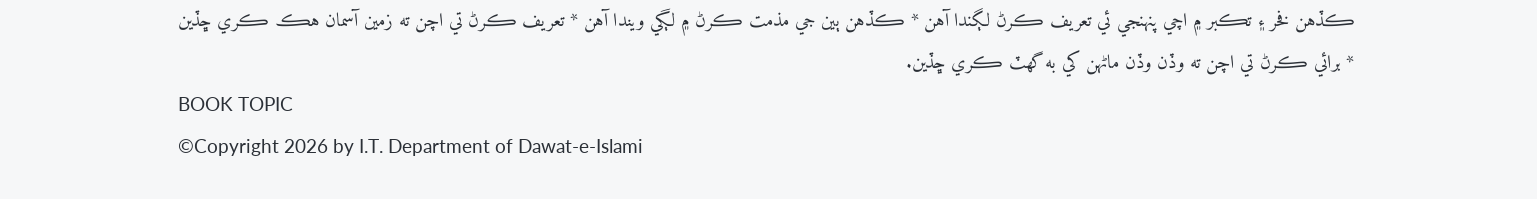ڪڏهن فخر ۽ تڪبر ۾ اچي پنهنجي ئي تعريف ڪرڻ لڳندا آهن * ڪڏهن ٻين جي مذمت ڪرڻ ۾ لڳي ويندا آهن * تعريف ڪرڻ تي اچن ته زمين آسمان هڪ ڪري ڇڏين * برائي ڪرڻ تي اچن ته وڏن وڏن ماڻهن کي به گهٽ ڪري ڇڏين.
BOOK TOPIC
©Copyright 2026 by I.T. Department of Dawat-e-Islami